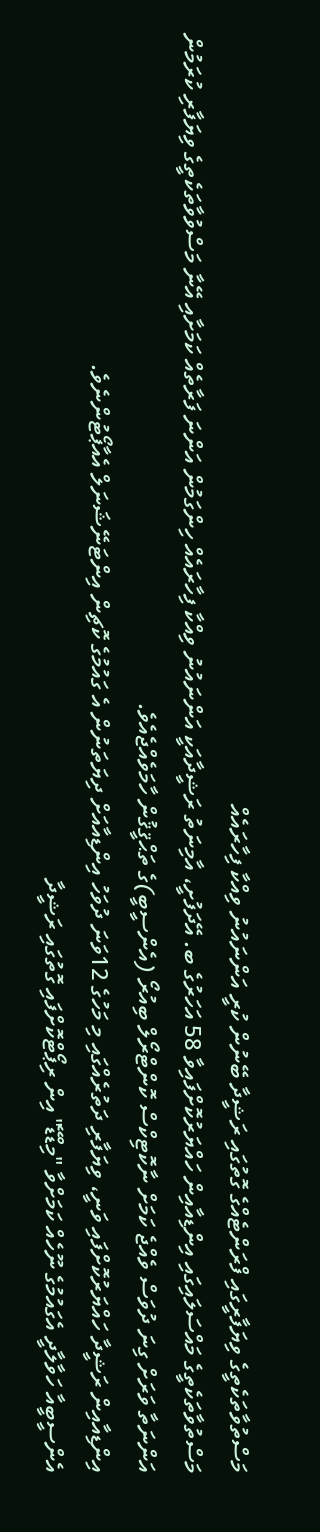މަސްތުވާތަކެތީގެ ވިޔަފާރީގައި ފްރަންޓެއްގެ ގޮތުގައި ރަޝީދާ ބޭނުން ކުރީ އަންނައުނު ވިއްކާ ފިހާރައެއް
މަސްތުވާތަކެތީގެ މައްސަލައިގައި އިންޑިއާއިން ހައްޔަރުކޮށްފައިވާ 58 އަހަރުގެ ބ. އޭދަފުށީ، އާމިނަތު ރަޝީދާއަކީ އަންނައުނު ވިއްކާ ފިހާރައެއް ހިންގަމުން އަންނަ ފަރާތެއް ކަމަށާއި އޭނާ މަސްވުވާތަކެތީގެ ވިޔަފާރި ކުރަމުން އަންނަތާ ވަރަށް ގިނަ ދުވަސް ވެއްޖެ ކަމަށް ނާކޮޓިކްސް ކޮންޓްރޯލް ބިއުރޯ (އެންސީބީ)ގެ ތަޙްޤީޤުން ހާމަވެއްޖެއެވެ.
އިންޑިއާއިން ރަޝީދާ ހައްޔަރުކޮށްފައި ވަނީ، ވިޔަފާރި ދަތުރެއްގައި މި މަހުގެ 12ވަނަ ދުވަހު އިންޑިއާއަށް ދިޔަތަނުން އެ ގައުމުގެ ކޮޗިން އިންޓަނޭޝަނަލް އެއާޕޯޓުންނެވެ.
އެންސީބީއާ ހަވާލާދީ އެގައުމުގެ ނޫހެއް ކަމަށްވާ "މިޑްޑޭ" އިން ރިޕޯޓްކޮށްފައި ގޮތުގައި ރަޝީދާ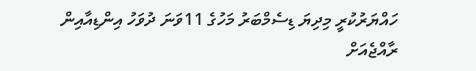ހައްޔަރުކުރީ މިދިޔަ ޑިސެމްބަރު މަހުގެ 11ވަނަ ދުވަހު އިންޑިއާއިން ރާއްޖެއަށް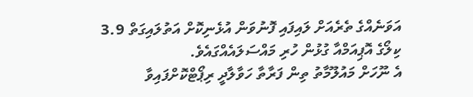އަވަނެއްގެ ތެރެއަށް ލައިފައި ފޮނުވަން އުޅެނިކޮށް އަތުލައިގަތް 3.9 ކިލޯގެ އޮޕިއަމްއާ ގުޅުން ހުރި މައްސަލައެއްގައެވެ.
އެ ނޫހަށް މައުލޫމާތު ތިން ފަރާތާ ހަވާލާދީ ރިޕޯޓްކޮށްފައިވާ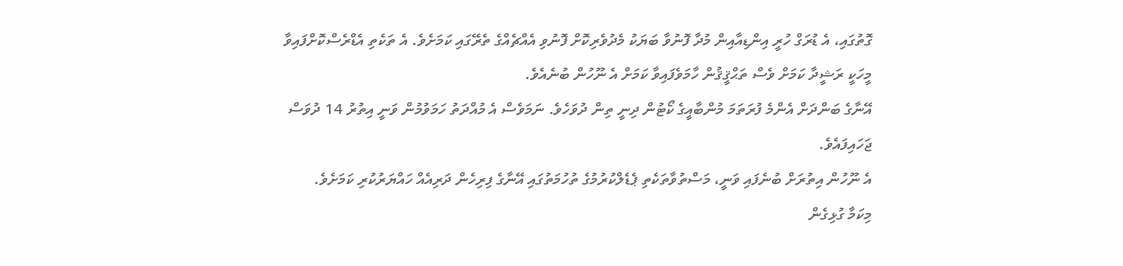ގޮތުގައި، އެ ޑުރަގް ހުރީ އިންޑިއާއިން މުދާ ފޮނުވާ ބަޔަކު މެދުވެރިކޮށް ފޮނުވި އެއްޗެއްގެ ތެރޭގައި ކަމަށެވެ. އެ ތަކެތި އެޑްރެސްކޮށްފައިވާ މީހަކީ ރަޝީދާ ކަމަށް ވެސް ތަޙްޤީޤުން ހާމަވެފައިވާ ކަމަށް އެ ނޫހުން ބުނެއެވެ.
އޭނާގެ ބަންދަށް އެންމެ ފުރަތަމަ މުންބާއީގެ ކޯޓުން ދިނީ ތިން ދުވަހެވެ. ނަމަވެސް އެ މުއްދަތު ހަމަވުމުން ވަނީ އިތުރު 14 ދުވަސް ޖަހައިފައެވެ.
އެ ނޫހުން އިތުރަށް ބުނެފައި ވަނީ، މަސްތުވާތަކެތި ޕެޑެލްކުރުމުގެ ތުހުމަތުގައި އޭނާގެ ފިރިހެން ދަރިއެއް ހައްޔަރުކުރި ކަމަށެވެ.
މިކަމާ ގުޅިގެން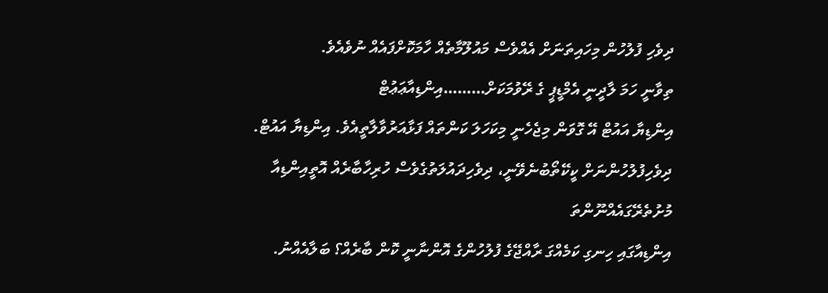ދިވެހި ފުލުހުން މިހައިތަނަށް އެއްވެސް މައުލޫމާތެއް ހާމަކޮށްފައެއް ނުވެއެވެ.
ތިވާނީ ހަމަ ލާދީނީ އެމްޑީޕީ ގެ ރޭވުމަކަށް………އިންޑިއާޢަޢުޓް
އިންޑިޔާ އައުޓް އޭ ގޮވަން މިޖެހެނީ މިކަހަލަ ކަންތައް ފަޅާއަރުވާލާތީއެވެ. އިންޑިޔާ އައުޓް.
ދިވެހިފުލުހުންނަށް ކީކޭތޯބުނެވޭނީ، ދިވެހިދައުލަތުގެވެސް ހުރިހާބާރެއް އޮތީއިންޑިއާ މުށުތެރޭގައެއްނޫންތަ
އިންޑިއާގައި ހިނގި ކަމެއްގަ ރާއްޖޭގެ ފުލުހުންގެ އޮންނާނީ ކޮން ބާރެއް؟ ބަލާއެއްނު.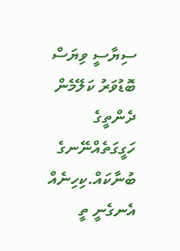ސިޔާސީ ވިޔަސް ބޮޑުވަރު ކަލޭމެން
ދެންތީގެ ހަގީގަތެއްނޭނގެ ބުނާކައް.ކިހިނެއް އެނގެނީ ތީ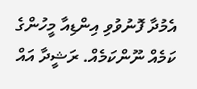އެމުދާ ފޮނުވުވި އިންޑިއާ މީހުންގެ ކަމެއް ނޫންކަމެއް. ރަޝީދާ އައް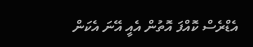އެޑްރެސް ކޮއްފަ އޮތުން އެއީ އޭނަ އެކަން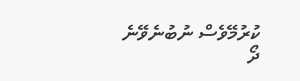ކުރުމޭވެސް ނުބުނެވޭނެ ދޯ